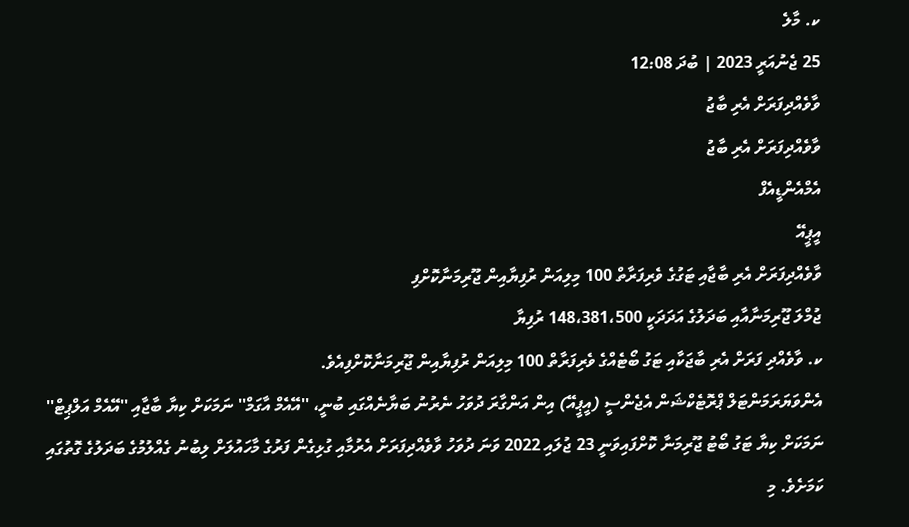ކ. މާލެ
25 ޖެނުއަރީ 2023 | ބުދަ 12:08
ވާވެއްދިފަރަށް އެރި ބާޖު
ވާވެއްދިފަރަށް އެރި ބާޖު
އެމްއެންޑީއެފް
އީޕީއޭ
ވާވެއްދިފަރަށް އެރި ބާޖާއި ޓަގުގެ ވެރިފަރާތް 100 މިލިއަން ރުފިޔާއިން ޖޫރިމަނާކޮށްފި
ޖުމްލަ ޖޫރިމަނާއާއި ބަދަލުގެ އަދަދަކީ 148،381،500 ރުފިޔާ
ކ. ވާވެއްދި ފަރަށް އެރި ބާޖަކާއި ޓަގު ބޯޓެއްގެ ވެރިފަރާތް 100 މިލިއަން ރުފިޔާއިން ޖޫރިމަނާކޮށްފިއެވެ.
އެންވަޔަރަމަންޓަލް ޕްރޮޓެކްޝަން އެޖެންސީ (އީޕީއޭ) އިން އަންގާރަ ދުވަހު ނެރުނު ބަޔާނެއްގައި ބުނީ، ''އޭއެމް އާގަމް'' ނަމަކަށް ކިޔާ ބާޖާއި ''އޭއެމް އަލްޕިޓް'' ނަމަކަށް ކިޔާ ޓަގު ބޯޓު ޖޫރިމަނާ ކޮށްފައިވަނީ 23 ޖުލައި 2022 ވަނަ ދުވަހު ވާވެއްދިފަރަށް އެރުމާއި ގުޅިގެން ފަރުގެ މާހައުލަށް ލިބުނު ގެއްލުމުގެ ބަދަލުގެ ގޮތުގައި ކަމަށެވެ. މި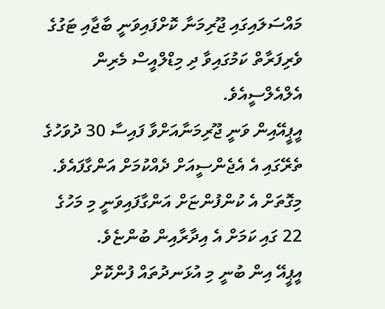މައްސަލައިގައި ޖޫރިމަނާ ކޮށްފައިވަނީ ބާޖާއި ޓަގުގެ ވެރިފަރާތް ކަމުގައިވާ ދި މިޑްލްއީސް މެރިން އެލްއެލްސީއެވެ.
އީޕީއޭއިން ވަނީ ޖޫރިމަނާއަށްވާ ފައިސާ 30 ދުވަހުގެ ތެރޭގައި އެ އެޖެންސީއަށް ދެއްކުމަށް އަންގާފައެވެ. މިގޮތަށް އެ ކުންފުންޏަށް އަންގާފައިވަނީ މި މަހުގެ 22 ގައި ކަމަށް އެ އިދާރާއިން ބުންޏެވެ.
އީޕީއޭ އިން ބުނީ މި އުޅަނދުތައް ފުންކޮށް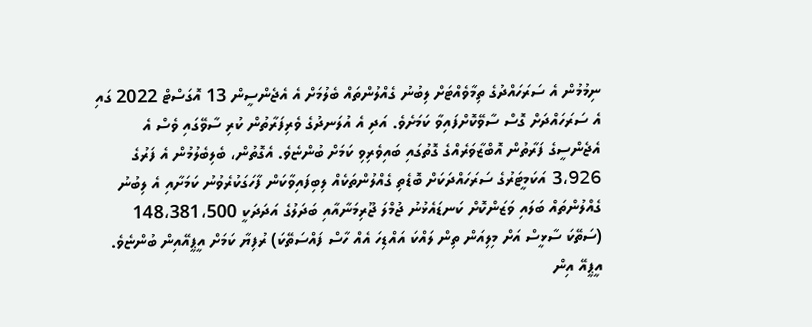ނިމުމުން އެ ސަރަހައްދުގެ ތިމާވެއްޓަށް ލިބުނު ގެއްލުންތައް ބެލުމަށް އެ އެޖެންސީން 13 އޮގަސްޓް 2022 ގައި އެ ސަރަހައްދަށް ގޮސް ސާވޭކޮށްފައިވާ ކަމަށެވެ. އަދި އެ އުލަނދުގެ ވެރިފަރާތުން ކުރި ސާވޭގައި ވެސް އެ އެޖެންސީގެ ފަރާތުން އޮބްޒާވަރެއްގެ ގޮތުގައި ބައިވެރިވި ކަމަށް ބުންޏެވެ. އެގޮތުން، ބެލިބެލުމުން އެ ފަރުގެ 3،926 އަކަމީޓަރުގެ ސަރަހައްދަކަށް ބޮޑެތި ގެއްލުންތަކެއް ލިބިފައިވާކަން ފާހަގަކުރެވުނު ކަމަށާއި އެ ލިބުނު ގެއްލުންތައް ބަލައި ވަޒަންކޮށް ކަނޑައެޅުނު ޖުމްލަ ޖޫރިމަނާއާއި ބަދަލުގެ އަދަދަކީ 148،381،500 (ސަތޭކަ ސާޅީސް އަށް މިލިއަން ތިން ލައްކަ އައްޑިހަ އެއް ހާސް ފައްސަތޭކަ) ރުފިޔާ ކަމަށް އީޕީއޭއިން ބުންޏެވެ.
އީޕީއޭ އިން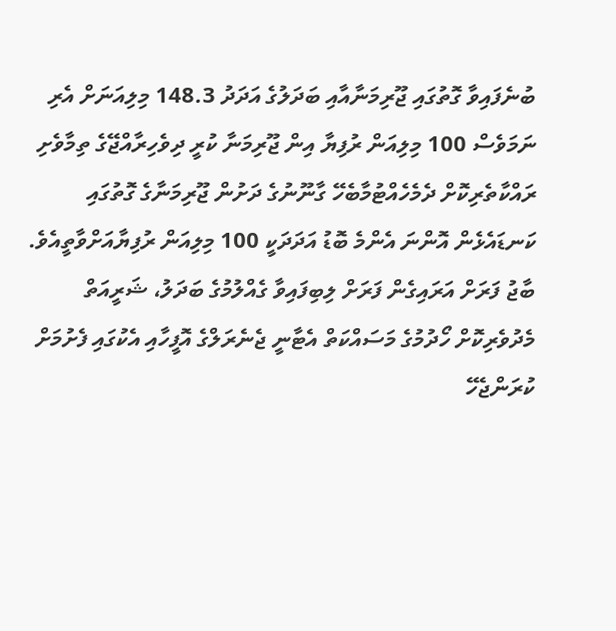ބުނެފައިވާ ގޮތުގައި ޖޫރިމަނާއާއި ބަދަލުގެ އަދަދު 148.3 މިލިއަނަށް އެރި ނަމަވެސް 100 މިލިއަން ރުފިޔާ އިން ޖޫރިމަނާ ކުރީ ދިވެހިރާއްޖޭގެ ތިމާވެށި ރައްކާތެރިކޮށް ދެމެހެއްޓުމާބެހޭ ގާނޫނުގެ ދަށުން ޖޫރިމަނާގެ ގޮތުގައި ކަނޑައެޅެން އޮންނަ އެންމެ ބޮޑު އަދަދަކީ 100 މިލިއަން ރުފިޔާއަށްވާތީއެވެ.
ބާޖު ފަރަށް އަރައިގެން ފަރަށް ލިބިފައިވާ ގެއްލުމުގެ ބަދަލު، ޝަރީއަތް މެދުވެރިކޮށް ހޯދުމުގެ މަސައްކަތް އެޓާނީ ޖެނެރަލްގެ އޮފީހާއި އެކުގައި ފެށުމަށް ކުރަންޖެހޭ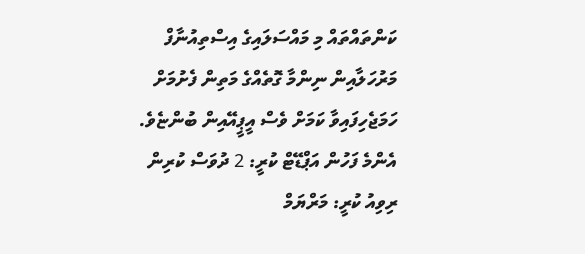ކަންތައްތައް މި މައްސަލައިގެ އިސްތިއުނާފް މަރުހަލާއިން ނިންމާ ގޮތެއްގެ މަތިން ފެށުމަށް ހަމަޖެހިފައިވާ ކަމަށް ވެސް އީޕީއޭއިން ބުންޏެވެ.
އެންމެ ފަހުން އަޕްޑޭޓް ކުރީ: 2 ދުވަސް ކުރިން
ރިވިއު ކުރީ: މަރްޔަމް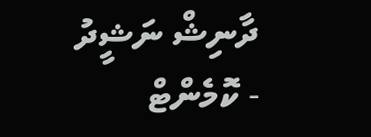ދާނިޝް ނަޝީދު
- ކޮމެންޓް